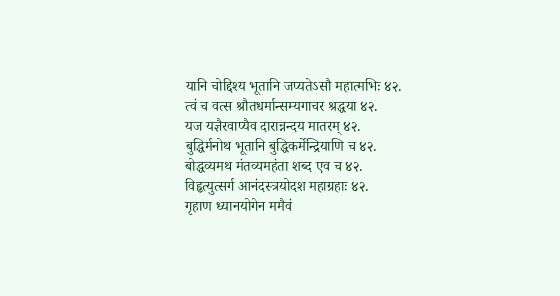यानि चोद्दिश्य भूतानि जप्यतेऽसौ महात्मभिः ४२.
त्वं च वत्स श्रौतधर्मान्सम्यगाचर श्रद्धया ४२.
यज यज्ञैरवाप्यैव दारान्नन्दय मातरम् ४२.
बुद्धिर्मनोथ भूतानि बुद्धिकर्मेन्द्रियाणि च ४२.
बोद्धव्यमथ मंतव्यमहंता शब्द एव च ४२.
विहृत्युत्सर्ग आनंदस्त्रयोदश महाग्रहाः ४२.
गृहाण ध्यानयोगेन ममैवं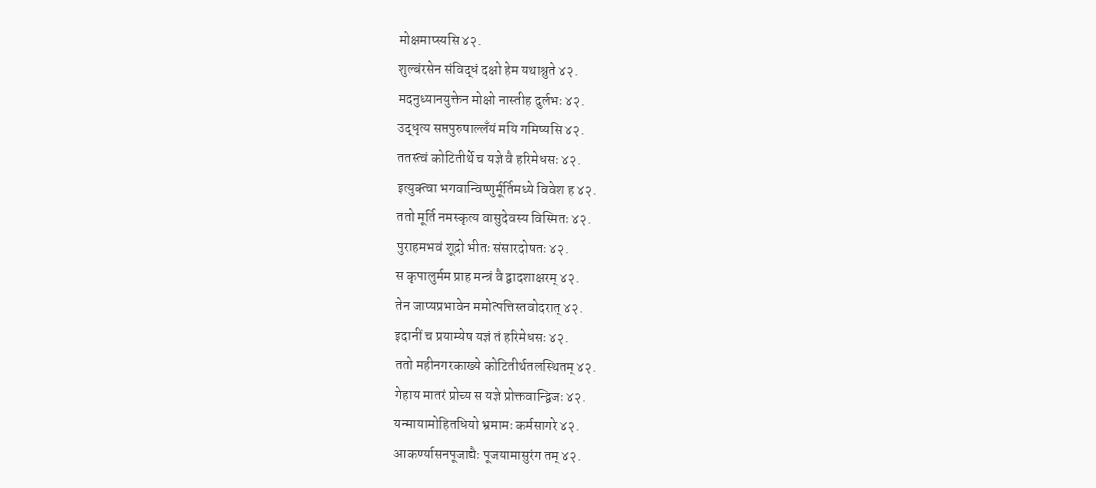मोक्षमाप्स्यसि ४२.
शुल्बंरसेन संविद्धं दक्षो हेम यथाश्नुते ४२.
मदनुध्यानयुक्तेन मोक्षो नास्तीह दुर्लभः ४२.
उद्धृत्य सप्तपुरुषाल्लँयं मयि गमिष्यसि ४२.
ततस्त्वं कोटितीर्थे च यज्ञे वै हरिमेधसः ४२.
इत्युक्त्वा भगवान्विष्णुर्मूर्तिमध्ये विवेश ह ४२.
ततो मूर्ति नमस्कृत्य वासुदेवस्य विस्मितः ४२.
पुराहमभवं शूद्रो भीतः संसारदोषतः ४२.
स कृपालुर्मम प्राह मन्त्रं वै द्वादशाक्षरम् ४२.
तेन जाप्यप्रभावेन ममोत्पत्तिस्तवोदरात् ४२.
इदानीं च प्रयाम्येष यज्ञं तं हरिमेधसः ४२.
ततो महीनगरकाख्ये कोटितीर्थतलस्थितम् ४२.
गेहाय मातरं प्रोच्य स यज्ञे प्रोक्तवान्द्विजः ४२.
यन्मायामोहितधियो भ्रमामः कर्मसागरे ४२.
आकर्ण्यासनपूजाद्यैः पूजयामासुरंग तम् ४२.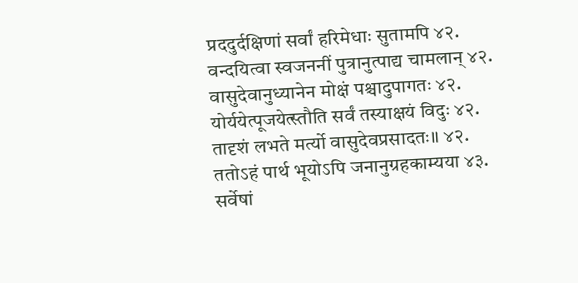प्रददुर्दक्षिणां सर्वां हरिमेधाः सुतामपि ४२.
वन्दयित्वा स्वजननीं पुत्रानुत्पाद्य चामलान् ४२.
वासुदेवानुध्यानेन मोक्षं पश्चादुपागतः ४२.
योर्ययेत्पूजयेत्स्तौति सर्वं तस्याक्षयं विदुः ४२.
तादृशं लभते मर्त्यो वासुदेवप्रसादतः॥ ४२.
ततोऽहं पार्थ भूयोऽपि जनानुग्रहकाम्यया ४३.
सर्वेषां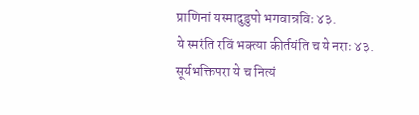प्राणिनां यस्मादुडुपो भगवान्रविः ४३.
ये स्मरंति रविं भक्त्या कीर्तयंति च ये नराः ४३.
सूर्यभक्तिपरा ये च नित्यं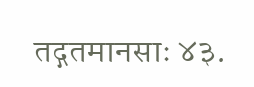तद्गतमानसाः ४३.